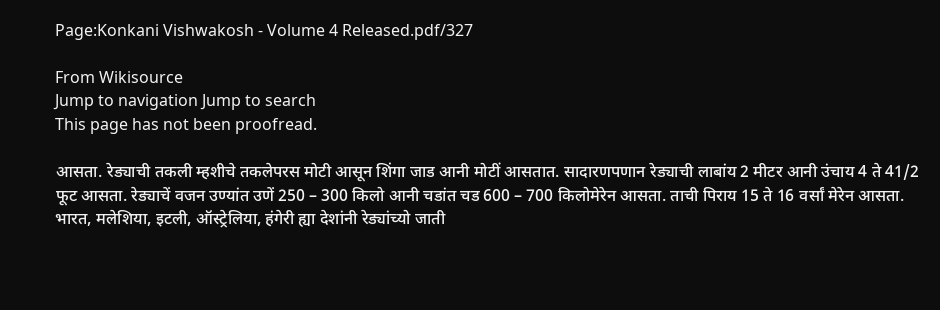Page:Konkani Vishwakosh - Volume 4 Released.pdf/327

From Wikisource
Jump to navigation Jump to search
This page has not been proofread.

आसता. रेड्याची तकली म्हशीचे तकलेपरस मोटी आसून शिंगा जाड आनी मोटीं आसतात. सादारणपणान रेड्याची लाबांय 2 मीटर आनी उंचाय 4 ते 41/2 फूट आसता. रेड्याचें वजन उण्यांत उणें 250 – 300 किलो आनी चडांत चड 600 – 700 किलोमेरेन आसता. ताची पिराय 15 ते 16 वर्सां मेरेन आसता. भारत, मलेशिया, इटली, ऑस्ट्रेलिया, हंगेरी ह्या देशांनी रेड्यांच्यो जाती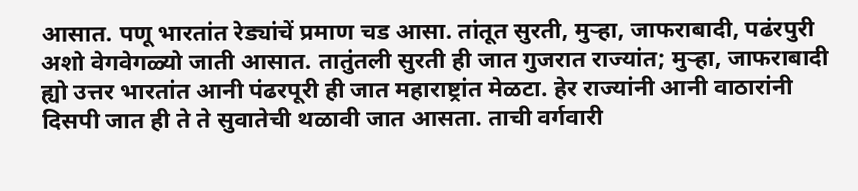आसात. पणू भारतांत रेड्यांचें प्रमाण चड आसा. तांतूत सुरती, मुऱ्हा, जाफराबादी, पढंरपुरी अशो वेगवेगळ्यो जाती आसात. तातुंतली सुरती ही जात गुजरात राज्यांत; मुऱ्हा, जाफराबादी ह्यो उत्तर भारतांत आनी पंढरपूरी ही जात महाराष्ट्रांत मेळटा. हेर राज्यांनी आनी वाठारांनी दिसपी जात ही ते ते सुवातेची थळावी जात आसता. ताची वर्गवारी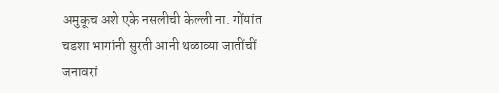अमुकूच अशे एके नसलीची केल्ली ना. गोंयांत चडशा भागांनी सुरती आनी थळाव्या जातींचीं जनावरां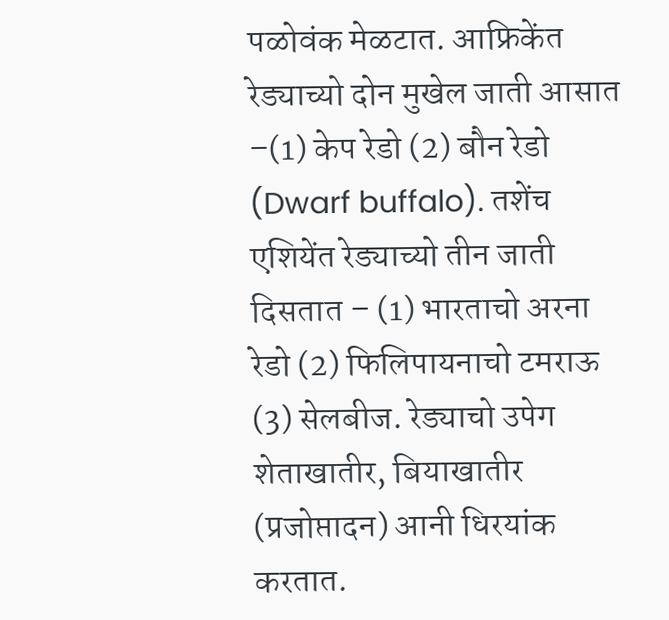पळोवंक मेळटात. आफ्रिकेंत रेड्याच्यो दोन मुखेल जाती आसात –(1) केप रेडो (2) बौन रेडो (Dwarf buffalo). तशेंच एशियेंत रेड्याच्यो तीन जाती दिसतात – (1) भारताचो अरना रेडो (2) फिलिपायनाचो टमराऊ (3) सेलबीज. रेड्याचो उपेग शेताखातीर, बियाखातीर (प्रजोप्तादन) आनी धिरयांक करतात.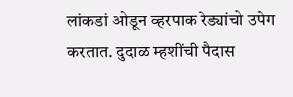लांकडां ओडून व्हरपाक रेड्यांचो उपेग करतात. दुदाळ म्हशींची पैदास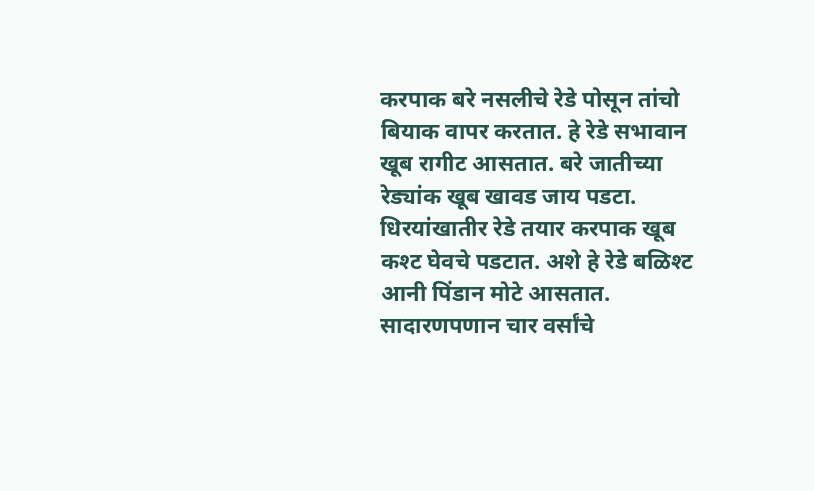करपाक बरे नसलीचे रेडे पोसून तांचो बियाक वापर करतात. हे रेडे सभावान खूब रागीट आसतात. बरे जातीच्या रेड्यांक खूब खावड जाय पडटा. धिरयांखातीर रेडे तयार करपाक खूब कश्ट घेवचे पडटात. अशे हे रेडे बळिश्ट आनी पिंडान मोटे आसतात. सादारणपणान चार वर्सांचे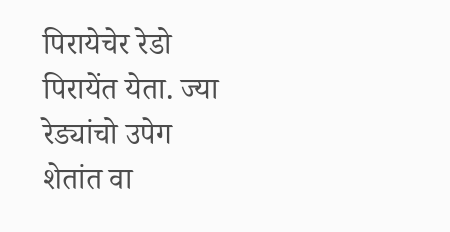पिरायेचेर रेडो पिरायेंत येता. ज्या रेड्यांचो उपेग शेतांत वा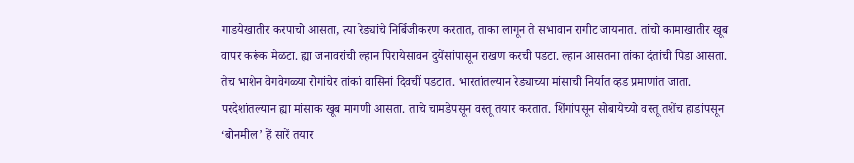गाडयेखातीर करपाचो आसता, त्या रेड्यांचे निर्बिजीकरण करतात, ताका लागून ते सभावान रागीट जायनात. तांचो कामाखातीर खूब वापर करूंक मेळटा. ह्या जनावरांची ल्हान पिरायेसावन दुयेंसांपासून राखण करची पडटा. ल्हान आसतना तांका दंतांची पिडा आसता. तेच भाशेन वेगवेगळ्या रोगांचेर तांकां वासिनां दिवचीं पडटात. भारतांतल्यान रेड्याच्या मांसाची निर्यात व्हड प्रमाणांत जाता. परदेशांतल्यान ह्या मांसाक खूब मागणी आसता. ताचे चामडेपसून वस्तू तयार करतात. शिंगांपसून सोबायेच्यो वस्तू तशेंच हाडांपसून ‘बोनमील’ हें सारें तयार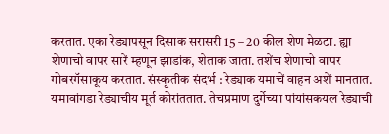करतात. एका रेड्यापसून दिसाक सरासरी 15 – 20 कील शेण मेळटा. ह्या शेणाचो वापर सारें म्हणून झाडांक, शेताक जाता. तशेंच शेणाचो वापर गोबरगॅसाकूय करतात. संस्कृतीक संदर्भ : रेड्याक यमाचें वाहन अशें मानतात. यमावांगडा रेड्याचीय मूर्त कोरांततात. तेचप्रमाण दुर्गेच्या पांयांसकयल रेड्याची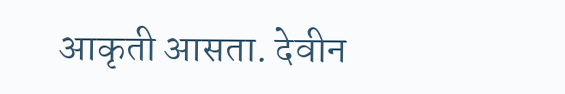आकृती आसता. देवीन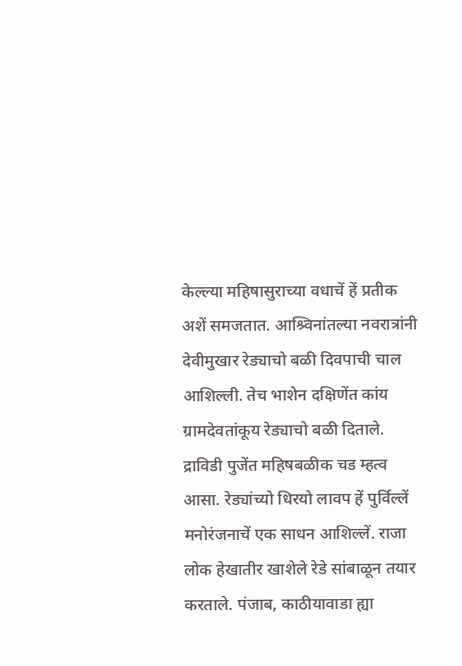केल्ल्या महिषासुराच्या वधाचें हें प्रतीक अशें समजतात. आश्र्विनांतल्या नवरात्रांनी देवीमुखार रेड्याचो बळी दिवपाची चाल आशिल्ली. तेच भाशेन दक्षिणेंत कांय ग्रामदेवतांकूय रेड्याचो बळी दिताले. द्राविडी पुजेंत महिषबळीक चड म्हत्व आसा. रेड्यांच्यो धिरयो लावप हें पुर्विल्लें मनोरंजनाचें एक साधन आशिल्लें. राजा लोक हेखातीर खाशेले रेडे सांबाळून तयार करताले. पंजाब, काठीयावाडा ह्या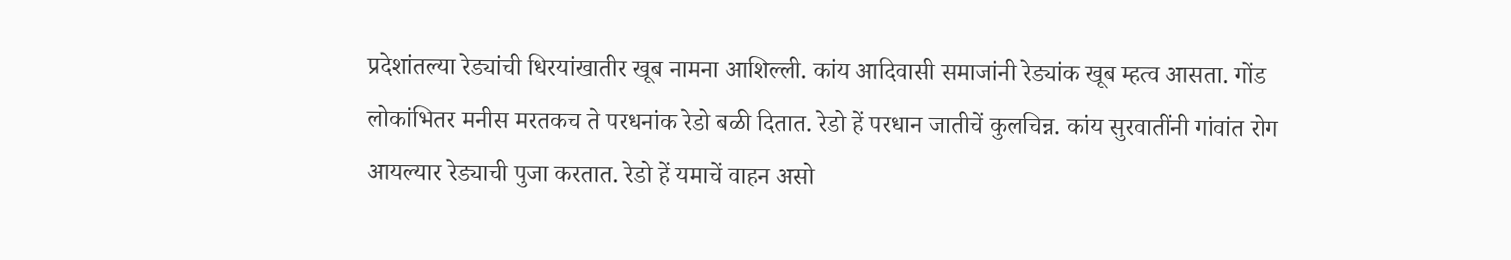प्रदेशांतल्या रेड्यांची धिरयांखातीर खूब नामना आशिल्ली. कांय आदिवासी समाजांनी रेड्यांक खूब म्हत्व आसता. गोंड लोकांभितर मनीस मरतकच ते परधनांक रेडो बळी दितात. रेडो हें परधान जातीचें कुलचिन्न. कांय सुरवातींनी गांवांत रोग आयल्यार रेड्याची पुजा करतात. रेडो हें यमाचें वाहन असो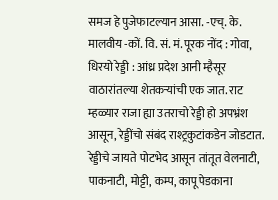समज हे पुजेफाटल्यान आसा. -एच्. के. मालवीय -कों. वि. सं. मं. पूरक नोंद : गोवा, धिरयो रेड्डी : आंध्र प्रदेश आनी म्हैसूर वाठारांतल्या शेतकऱ्यांची एक जात. राट म्हळ्यार राजा ह्या उतराचो रेड्डी हो अपभ्रंश आसून, रेड्डींचो संबंद राश्ट्रकुटांकडेन जोडटात. रेड्डीचे जायते पोटभेद आसून तांतूत वेलनाटी, पाकनाटी, मोट्टी, कम्प, कापू पेडकाना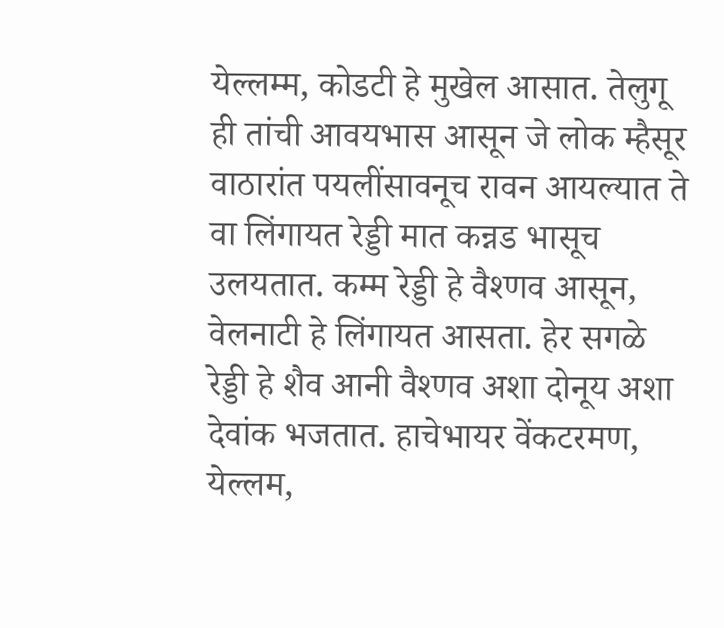येल्लम्म, कोडटी हे मुखेल आसात. तेलुगू ही तांची आवयभास आसून जे लोक म्हैसूर वाठारांत पयलींसावनूच रावन आयल्यात ते वा लिंगायत रेड्डी मात कन्नड भासूच उलयतात. कम्म रेड्डी हे वैश्णव आसून, वेलनाटी हे लिंगायत आसता. हेर सगळे रेड्डी हे शैव आनी वैश्णव अशा दोनूय अशा देवांक भजतात. हाचेभायर वेंकटरमण, येल्लम,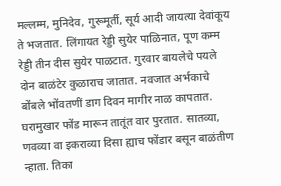मल्लम्म, मुनिदेव, गुरूमूर्ती, सूर्य आदी जायत्या देवांकूय ते भजतात. लिंगायत रेड्डी सुयेर पाळिनात, पूण कम्म रेड्डी तीन दीस सुयेर पाळटात. गुरवार बायलेचे पयले दोन बाळंटेर कुळाराच जातात. नवजात अर्भकाचे बोंबले भोंवतणीं डाग दिवन मागीर नाळ कापतात. घरामुखार फोंड मारून तातूंत वार पुरतात. सातव्या, णवव्या वा इकराव्या दिसा ह्याच फोंडार बसून बाळंतीण न्हाता. तिका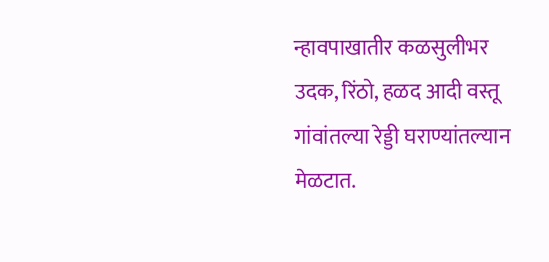न्हावपाखातीर कळसुलीभर उदक, रिंठो, हळद आदी वस्तू गांवांतल्या रेड्डी घराण्यांतल्यान मेळटात.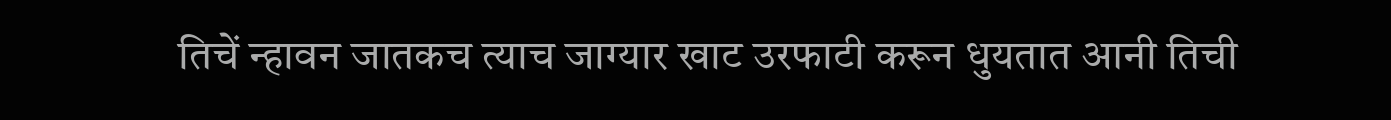तिचें न्हावन जातकच त्याच जाग्यार खाट उरफाटी करून धुयतात आनी तिची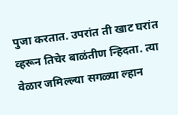पुजा करतात. उपरांत ती खाट घरांत व्हरून तिचेर बाळंतीण न्हिदता. त्या वेळार जमिल्ल्या सगळ्या ल्हान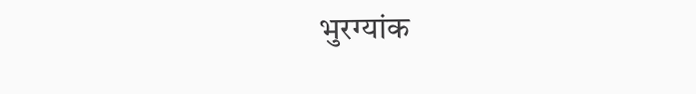भुरग्यांक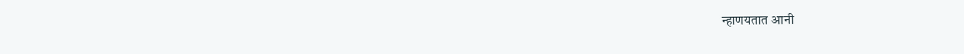न्हाणयतात आनी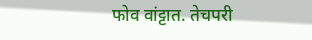फोव वांट्टात. तेचपरी